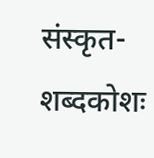संस्कृत-शब्दकोशः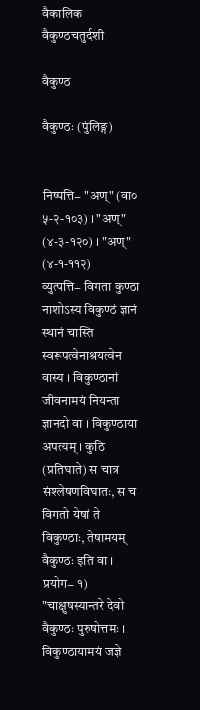वैकालिक वैकुण्ठचतुर्दशी

वैकुण्ठ

वैकुण्ठः (पुंलिङ्ग)


निष्पत्ति− "अण्" (वा० ५-२-१०३) । "अण्" (४-३-१२०) । "अण्" (४-१-११२)
व्युत्पत्ति− विगता कुण्ठा नाशोऽस्य विकुण्ठं ज्ञानं स्थानं चास्ति स्वरूपत्वेनाश्रयत्वेन वास्य । विकुण्ठानां जीवनामयं नियन्ता ज्ञानदो वा । विकुण्ठाया अपत्यम् । कुठि (प्रतिघाते) स चात्र संश्लेषणविघातः, स च विगतो येषां ते विकुण्ठाः, तेषामयम् वैकुण्ठः इति वा ।
प्रयोग− १) "चाक्षुषस्यान्तरे देवो वैकुण्ठः पुरुषोत्तमः । विकुण्ठायामयं जज्ञे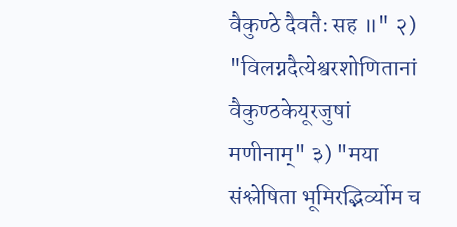वैकुण्ठे दैवतैः सह ॥" २) "विलग्नदैत्येश्वरशोणितानां वैकुण्ठकेयूरजुषां मणीनाम्" ३) "मया संश्लेषिता भूमिरद्भिर्व्योम च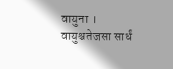वायुना । वायुश्चतेजसा सार्धं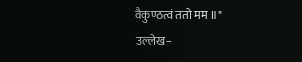वैकुण्ठत्वं ततो मम ॥"
उल्लेख−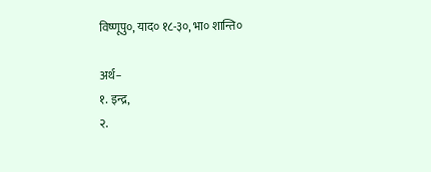विष्णूपु०, याद० १८-३०, भा० शान्ति०

अर्थ−
१. इन्द्र,
२.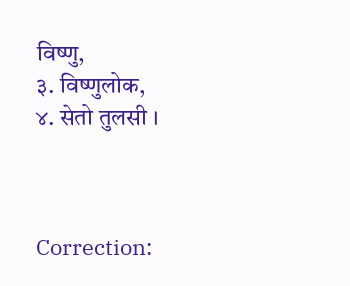विष्णु,
३. विष्णुलोक,
४. सेतो तुलसी ।



Correction: